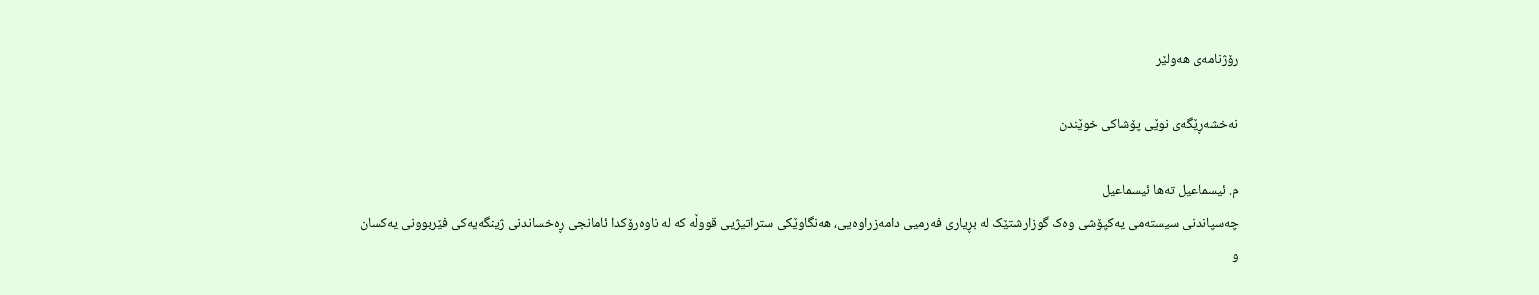رۆژنامەی ھەولێر

نەخشەڕێگەی نوێی پۆشاکی خوێندن

م. ئیسماعیل ته‌ها ئیسماعیل
چەسپاندنی سیستەمی یەکپۆشی وەک گوزارشتێک لە بڕیاری فەرمیی دامەزراوەیی، هەنگاوێکی ستراتیژیی قووڵە کە لە ناوەرۆکدا ئامانجی ڕەخساندنی ژینگەیەکی فێربوونی یەکسان و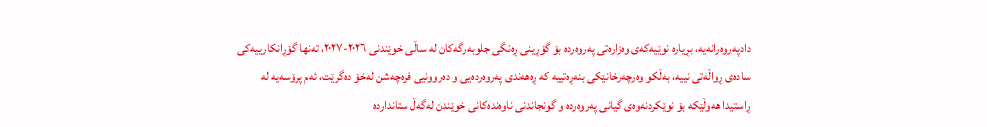دادپەروەرانەیە، بڕیارە نوێیەکەی وەزارەتی پەروەردە بۆ گۆڕینی ڕەنگی جلوبەرگەکان لە ساڵی خوێندنی ٢٠٢٦-٢٠٢٧، تەنها گۆڕانکارییەکی سادەی ڕواڵەتی نییە، بەڵکو وەرچەرخانێکی بنەڕەتییە کە ڕەهەندی پەروەردەیی و دەروونیی فرەچەشن لەخۆ دەگرێت، ئەم پرۆسەیە لە ڕاستیدا هەوڵێکە بۆ نوێکردنەوەی گیانی پەروەردە و گونجاندنی ناوەندەکانی خوێندن لەگەڵ ستانداردە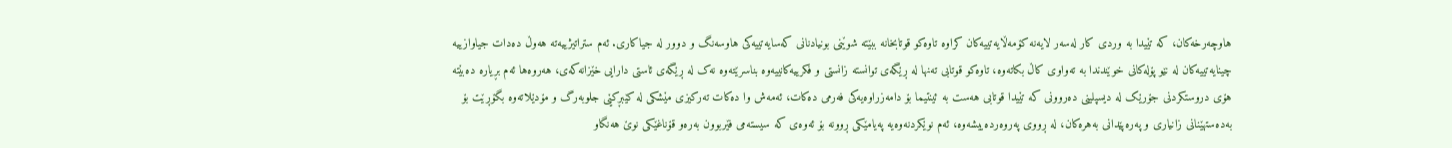هاوچەرخەکان، کە تێیدا بە وردی کار لەسەر لایەنە کۆمەڵایەتییەکان کراوە تاوەکو قوتابخانە ببێتە شوێنی بونیادنانی کەسایەتییەکی هاوسەنگ و دوور لە جیاکاری. ئەم ستراتیژییەتە هەوڵ دەدات جیاوازییە چینایەتییەکان لە نێو پۆلەکانی خوێندندا بە تەواوی کاڵ بکاتەوە، تاوەکو قوتابی تەنها لە ڕێگەی توانستە زانستی و فکرییەکانییەوە بناسرێتەوە نەک لە ڕێگەی ئاستی دارایی خێزانەکەی، هەروەها ئەم بڕیارە دەبێتە هۆی دروستکردنی جۆرێک لە دیسپلینی دەروونی کە تێیدا قوتابی هەست بە ئینتیما بۆ دامەزراوەیەکی فەرمی دەکات، ئەمەش وا دەکات تەرکیزی مێشکی لە کێبڕکێی جلوبەرگ و مۆدێلاتەوە بگۆڕێت بۆ بەدەستهێنانی زانیاری و پەرەپێدانی بەهرەکان، لە ڕووی پەروەردەییشەوە، ئەم نوێکردنەوەیە پەیامێکی ڕوونە بۆ ئەوەی کە سیستەمی فێربوون بەرەو قۆناغێکی نوێ هەنگاو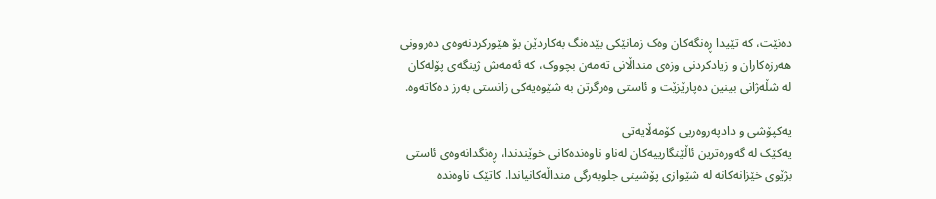دەنێت، کە تێیدا ڕەنگەکان وەک زمانێکی بێدەنگ بەکاردێن بۆ هێورکردنەوەی دەروونی هەرزەکاران و زیادکردنی وزەی منداڵانی تەمەن بچووک، کە ئەمەش ژینگەی پۆلەکان لە شڵەژانی بینین دەپارێزێت و ئاستی وەرگرتن بە شێوەیەکی زانستی بەرز دەکاتەوە.

یەکپۆشی و دادپەروەریی کۆمەڵایەتی
یەکێک لە گەورەترین ئاڵێنگارییەکان لەناو ناوەندەکانی خوێندندا، ڕەنگدانەوەی ئاستی بژێوی خێزانەکانە لە شێوازی پۆشینی جلوبەرگی منداڵەکانیاندا. کاتێک ناوەندە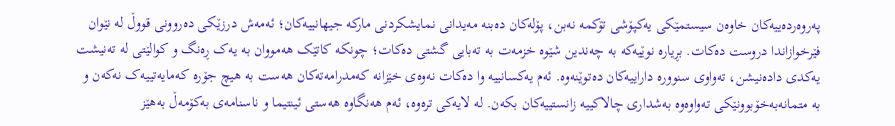پەروەردەییەکان خاوەن سیستمێکی یەکپۆشی تۆکمە نەبن، پۆلەکان دەبنە مەیدانی نمایشکردنی مارکە جیهانییەکان؛ ئەمەش درزێکی دەروونی قووڵ لە نێوان فێرخوازاندا دروست دەکات. بڕیارە نوێیەکە بە چەندین شێوە خزمەت بە تەبایی گشتی دەکات؛ چونکە کاتێک هەمووان بە یەک ڕەنگ و کوالێتی لە تەنیشت یەکدی دادەنیشن، تەواوی سنوورە داراییەکان دەتوێنەوە. ئەم یەکسانییە وا دەکات نەوەی خێزانە کەمدرامەتەکان هەست بە هیچ جۆرە کەمایەتییەک نەکەن و بە متمانەبەخۆبوونێکی تەواوەوە بەشداری چالاکییە زانستییەکان بكه‌ن. لە لایەکی ترەوە، ئەم هەنگاوە هەستی ئینتیما و ناسنامەی بەکۆمەڵ بەهێز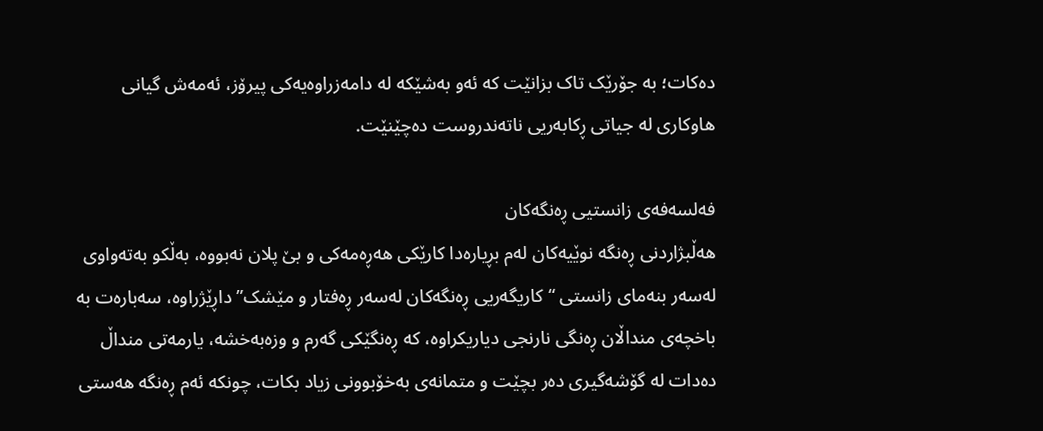دەکات؛ بە جۆرێک تاک بزانێت کە ئەو بەشێکە لە دامەزراوەیەکی پیرۆز، ئەمەش گیانی هاوکاری لە جیاتی ڕکابەریی ناتەندروست دەچێنێت.

فەلسەفەی زانستیی ڕەنگەکان
هەڵبژاردنی ڕەنگە نوێیەکان لەم بڕیارەدا کارێکی هەڕەمەکی و بێ پلان نەبووە، بەڵکو بەتەواوی لەسەر بنەمای زانستی “کاریگەریی ڕەنگەکان لەسەر ڕەفتار و مێشک” داڕێژراوە، سەبارەت بە باخچەی منداڵان ڕەنگی نارنجی دیاریکراوە، کە ڕەنگێکی گەرم و وزەبەخشە، یارمەتی منداڵ دەدات لە گۆشەگیری دەر بچێت و متمانەی بەخۆبوونی زیاد بکات، چونکە ئەم ڕەنگە هەستی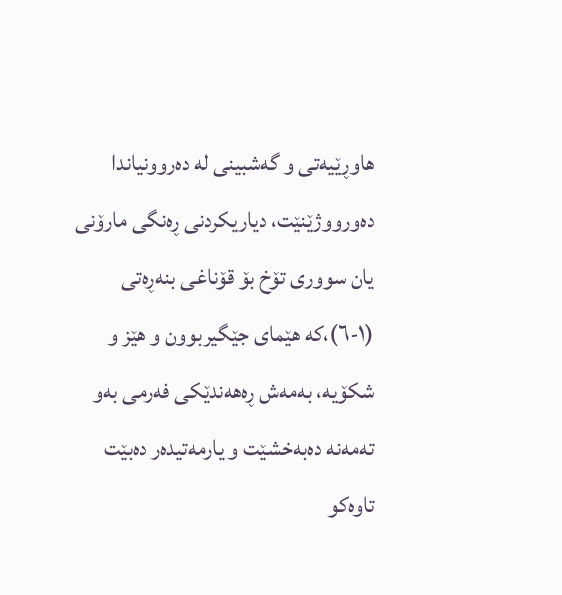هاوڕێیەتی و گەشبینی لە دەروونیاندا دەورووژێنێت، دیاریکردنی ڕەنگی مارۆنی یان سووری تۆخ بۆ قۆناغی بنەڕەتی (١-٦)،کە هێمای جێگیربوون و هێز و شکۆیە، بەمەش ڕەهەندێکی فەرمی بەو تەمەنە دەبەخشێت و یارمەتیدەر دەبێت تاوەکو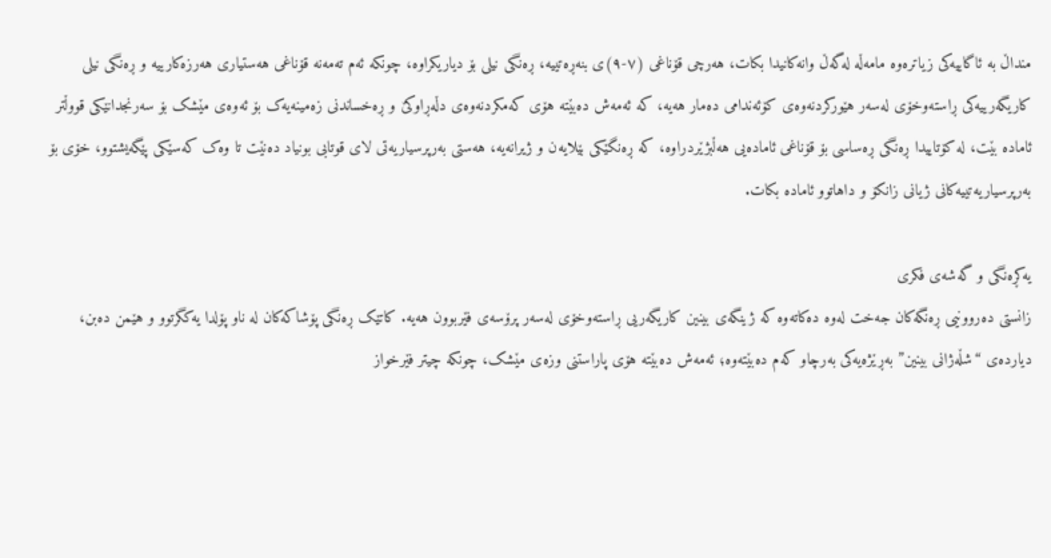منداڵ بە ئاگاییەکی زیاترەوە مامەڵە لەگەڵ وانەکانیدا بکات، هەرچی قۆناغی (٧-٩)ی بنەڕەتییە، ڕەنگی نیلی بۆ دیاریکراوە، چونکە ئەم تەمەنە قۆناغی هەستیاری هەرزەکارییە و ڕەنگی نیلی کاریگەرییەکی ڕاستەوخۆی لەسەر هێورکردنەوەی کۆئەندامی دەمار هەیە، کە ئەمەش دەبێتە هۆی کەمکردنەوەی دڵەڕاوکێ و ڕەخساندنی زەمینەیەک بۆ ئەوەی مێشک بۆ سەرنجدانێکی قووڵتر ئامادە بێت، لە کۆتاییدا ڕەنگی ڕەساسی بۆ قۆناغی ئامادەیی هەڵبژێردراوە، کە ڕەنگێکی بێلایەن و ژیرانەیە، هەستی بەرپرسیاریەتی لای قوتابی بونیاد دەنێت تا وەک کەسێکی پێگەیشتوو، خۆی بۆ بەرپرسیاریەتییەکانی ژیانی زانکۆ و داهاتوو ئامادە بکات.

یەکڕەنگی و گەشەی فکری
زانستی دەروونیی ڕەنگەکان جەخت لەوە دەکاتەوە کە ژینگەی بینین کاریگەریی ڕاستەوخۆی لەسەر پرۆسەی فێربوون هەیە. کاتێک ڕەنگی پۆشاکەکان لە ناو پۆلدا یەکگرتوو و هێمن دەبن، دیاردەی “شڵەژانی بینین” بەڕێژەیەکی بەرچاو کەم دەبێتەوە؛ ئەمەش دەبێتە هۆی پاراستنی وزەی مێشک، چونکە چیتر فێرخواز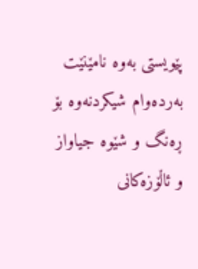پێویستی بەوە نامێنێت بەردەوام شیکردنەوە بۆ ڕەنگ و شێوە جیاواز و ئاڵۆزەکانی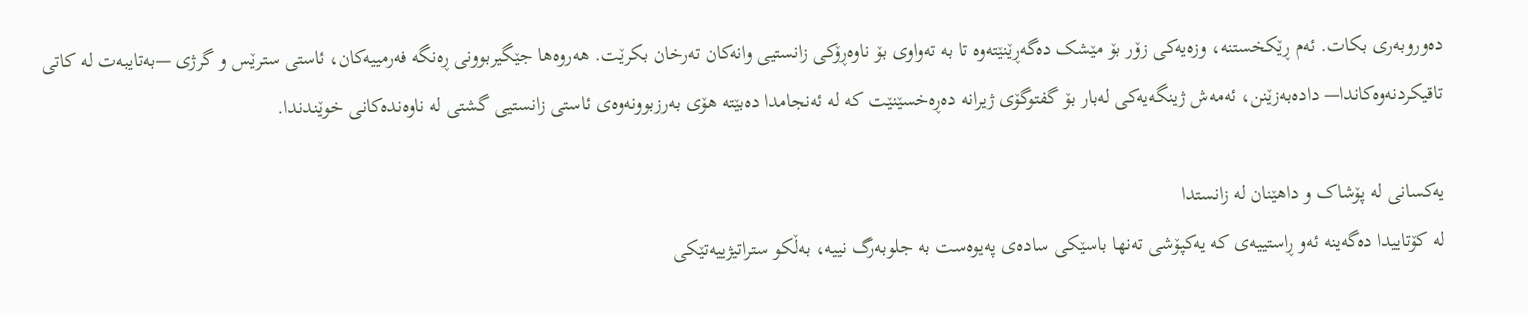دەوروبەری بکات. ئەم ڕێکخستنە، وزەیەکی زۆر بۆ مێشک دەگەڕێنێتەوە تا بە تەواوی بۆ ناوەڕۆکی زانستیی وانەکان تەرخان بکرێت. هەروەها جێگیربوونی ڕەنگە فەرمییەکان، ئاستی سترێس و گرژی —بەتایبەت لە کاتی تاقیکردنەوەکاندا— دادەبەزێنن، ئەمەش ژینگەیەکی لەبار بۆ گفتوگۆی ژیرانە دەڕەخسێنێت کە لە ئەنجامدا دەبێتە هۆی بەرزبوونەوەی ئاستی زانستیی گشتی لە ناوەندەکانی خوێندندا.

یەکسانی لە پۆشاک و داهێنان لە زانستدا
لە کۆتاییدا دەگەینە ئەو ڕاستییەی کە یەکپۆشی تەنها باسێکی سادەی پەیوەست بە جلوبەرگ نییە، بەڵکو ستراتیژییەتێکی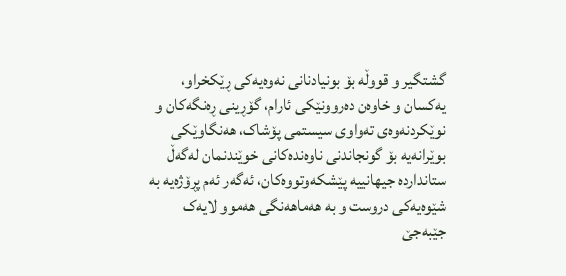گشتگیر و قووڵە بۆ بونیادنانی نەوەیەکی ڕێکخراو، یەکسان و خاوەن دەروونێکی ئارام، گۆڕینی ڕەنگەکان و نوێکردنەوەی تەواوی سیستمی پۆشاک، هەنگاوێکی بوێرانەیە بۆ گونجاندنی ناوەندەکانی خوێندنمان لەگەڵ ستانداردە جیهانییە پێشکەوتووەکان، ئەگەر ئەم پڕۆژەیە بە شێوەیەکی دروست و بە هەماهەنگی هەموو لایەک جێبەجێ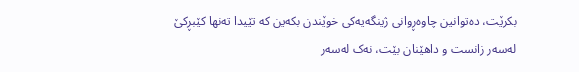بکرێت، دەتوانین چاوەڕوانی ژینگەیەکی خوێندن بکەین کە تێیدا تەنها کێبڕکێ لەسەر زانست و داهێنان بێت، نەک لەسەر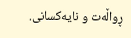ڕواڵەت و نایەکسانی.